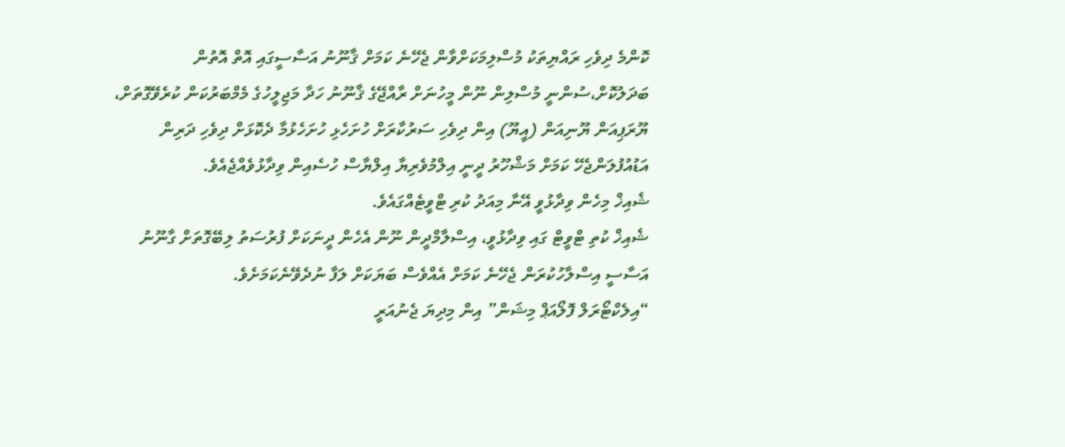ކޮންމެ ދިވެހި ރައްޔިތަކު މުސްލިމަކަށްވާން ޖެހޭނެ ކަމަށް ޤާނޫނު އަސާސީގައި އޮތް އޮތުން ބަދަލުކޮށް،ސުންނީ މުސްލިން ނޫން މީހުނަށް ރާއްޖޭގެ ޤާނޫނު ހަދާ މަޖިލީހުގެ މެމްބަރުކަން ކުރެވޭގޮތަށް، ޔޫރަޕިއަން ޔޫނިއަން (އީޔޫ) އިން ދިވެހި ސަރުކާރަށް ހުށަހެޅި ހުށަހެޅުމާ ދެކޮޅަށް ދިވެހި ދަރިން އަޑުއުފުލަންޖެހޭ ކަމަށް މަޝްހޫރު ދީނީ އިލްމުވެރިޔާ އިލްޔާސް ހުސެއިން ވިދާޅުވެއްޖެއެވެ.
ޝެއިޚް މިހެން ވިދާޅުވީ އޭނާ މިއަދު ކުރި ޓްވީޓެއްގައެވެ.
ޝެއިޚް ކުތި ޓްވީޓް ގައި ވިދާޅުވީ، އިސްލާމްދީން ނޫން އެހެން ދީނަކަށް ފުރުސަތު ލިބޭގޮތަށް ގާނޫނު އަސާސީ އިސްލާހުކުރަން ޖެހޭނެ ކަމަށް އެއްވެސް ބަޔަކަށް ލަފާ ނުދެވޭނެކަމަށެވެ.
“އިލެކްޓޯރަލް ފޮލޯއަޕް މިޝަން” އިން މިދިޔަ ޖެނުއަރީ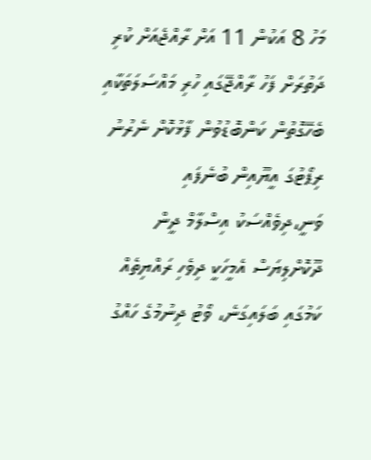މަހު 8 އަކުން 11 އަށް ރާއްޖެއަށް ކުރި ދަތުރަށް ފަހު ރާއްޖޭގައި ހުރި މައްސަލަތަކާއި ބެހޭގޮތުން ކަންބޮޑުވުން ފާޅުކޮށް ނެރުނު ރިޕޯޓުގަ އީޔޫއިން ބުނެފައި ވަނީ،ދިވެއްސަކު އިސްލާމް ދީން ދޫކޮށްލިޔަސް އެމީހަކީ ދިވެހި ރައްޔިތެއް ކަމުގައި ބަލައިގަނެ، ވޯޓު ދިނުމުގެ ހައްގު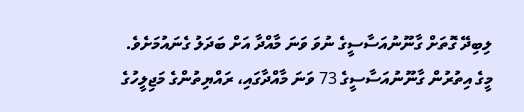ލިބިދޭ ގޮތަށް ގާނޫނުއަސާސީގެ ނުވަ ވަނަ މާއްދާ އަށް ބަދަލު ގެނައުމަށެވެ.
މީގެ އިތުރުން ގާނޫނުއަސާސީގެ 73 ވަނަ މާއްދާގައި، ރައްޔިތުންގެ މަޖިލީހުގެ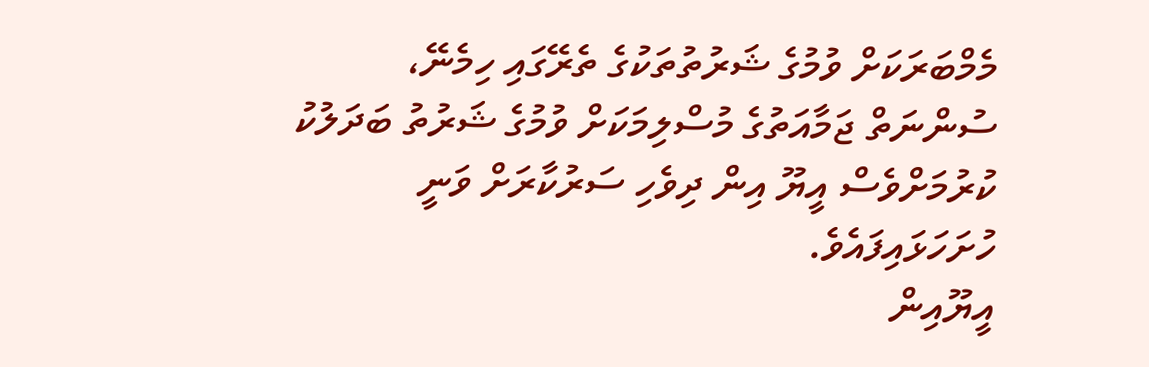މެމްބަރަކަށް ވުމުގެ ޝަރުތުތަކުގެ ތެރޭގައި ހިމެނޭ، ސުންނަތް ޖަމާއަތުގެ މުސްލިމަކަށް ވުމުގެ ޝަރުތު ބަދަލުކު ކުރުމަށްވެސް އީޔޫ އިން ދިވެހި ސަރުކާރަށް ވަނީ ހުށަހަޅައިފައެވެ.
އީޔޫއިން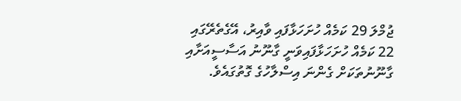ޖުމްލަ 29 ކަމެއް ހުށަހަޅާފައި ވާއިރު، އޭގެތެރޭގައި 22 ކަމެއް ހުށަހަޅާފައިވަނީ ގާނޫނު އަސާސީއަށާއި ގާނޫނުތަކަށް ގެންނަ އިސްލާހުގެ ގޮތުގައެވެ.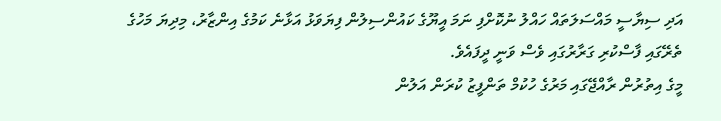އަދި ސިޔާސީ މައްސަލަތައް ހައްލު ނުކޮށްފި ނަމަ އީޔޫގެ ކައުންސިލުން ފިޔަވަޅު އަޅާނެ ކަމުގެ އިންޒާރު، މިދިޔަ މަހުގެ ތެރޭގައި ފާސްކުރި ގަރާރުގައި ވެސް ވަނީ ދީފައެވެ.
މީގެ އިތުރުން ރާއްޖޭގައި މަރުގެ ހުކުމް ތަންފީޒު ކުރަން އަލުން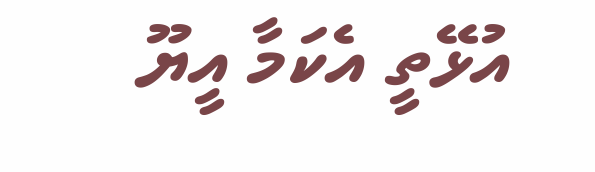އުޅޭތީ އެކަމާ އީޔޫ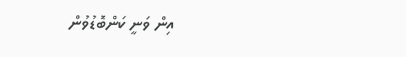އިން ވަނީ ކަންބޮޑުވުން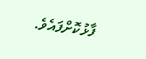ފާޅުކޮށްފައެވެ.